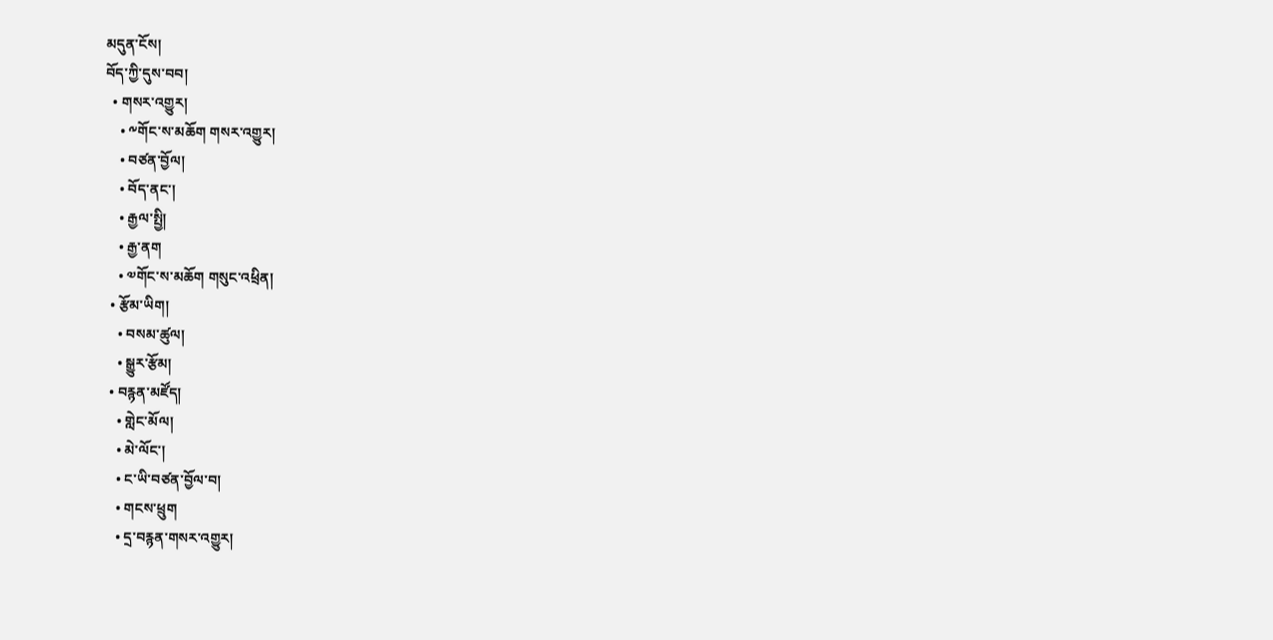མདུན་ངོས།
བོད་ཀྱི་དུས་བབ།
  • གསར་འགྱུར།
    • ༸གོང་ས་མཆོག གསར་འགྱུར།
    • བཙན་བྱོལ།
    • བོད་ནང་།
    • རྒྱལ་སྤྱི།
    • རྒྱ་ནག
    • ༧གོང་ས་མཆོག གསུང་འཕྲིན།
  • རྩོམ་ཡིག།
    • བསམ་ཚུལ།
    • སྒྱུར་རྩོམ།
  • བརྙན་མཛོད།
    • གླེང་མོལ།
    • མེ་ལོང་།
    • ང་ཡི་བཙན་བྱོལ་བ།
    • གངས་ཕྲུག
    • དྲ་བརྙན་གསར་འགྱུར།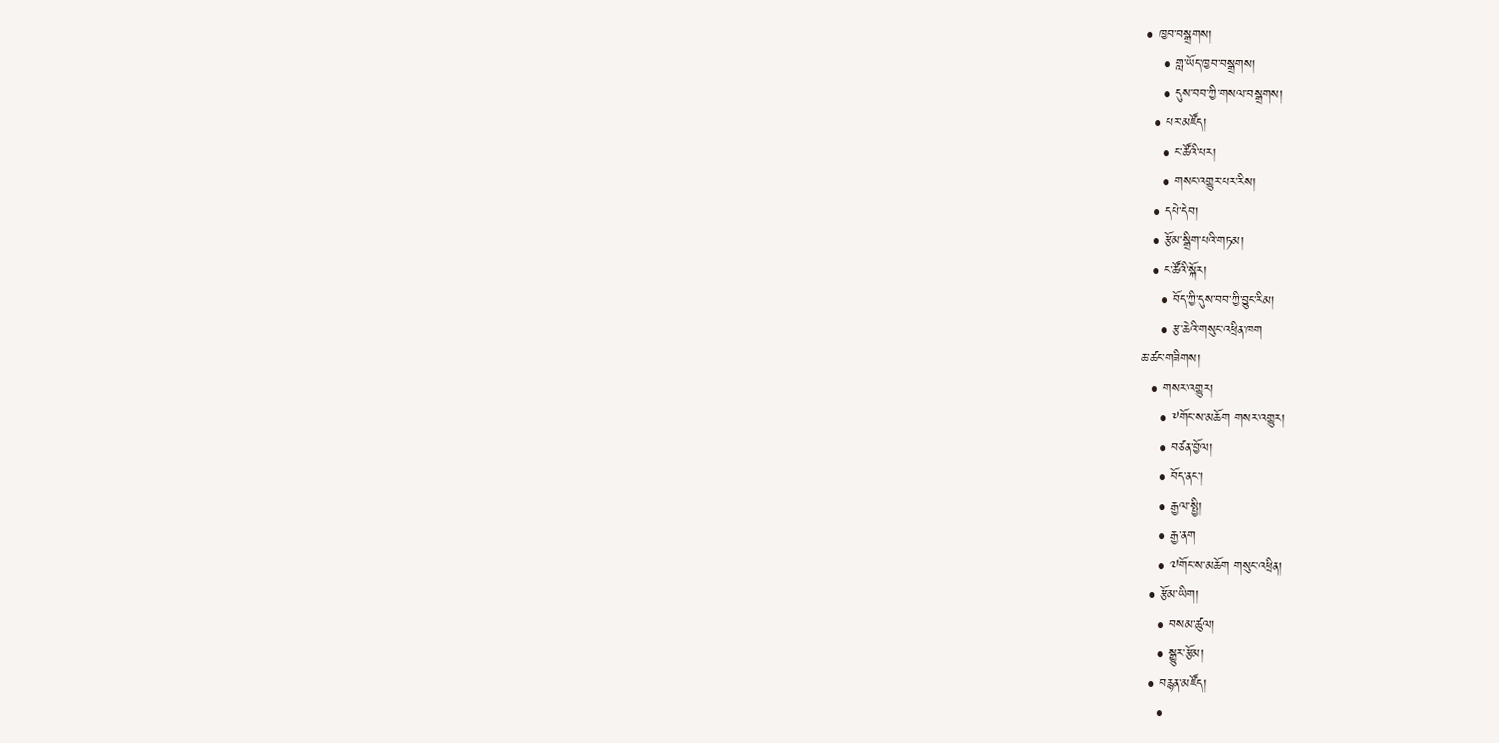• ཁྱབ་བསྒྲགས།
    • གླ་ཡོད་ཁྱབ་བསྒྲགས།
    • དུས་བབ་ཀྱི་གསལ་བསྒྲགས།
  • པར་མཛོད།
    • ང་ཚོའི་པར།
    • གསང་འགྱུར་པར་རིས།
  • དཔེ་དེབ།
  • རྩོམ་སྒྲིག་པའི་གཏམ།
  • ང་ཚོའི་སྐོར།
    • བོད་ཀྱི་དུས་བབ་ཀྱི་བྱུང་རིམ།
    • རྩ་ཆེའི་གསུང་འཕྲིན་ཁག
ཆ་ཚང་གཟིགས།
  • གསར་འགྱུར།
    • ༸གོང་ས་མཆོག གསར་འགྱུར།
    • བཙན་བྱོལ།
    • བོད་ནང་།
    • རྒྱལ་སྤྱི།
    • རྒྱ་ནག
    • ༧གོང་ས་མཆོག གསུང་འཕྲིན།
  • རྩོམ་ཡིག།
    • བསམ་ཚུལ།
    • སྒྱུར་རྩོམ།
  • བརྙན་མཛོད།
    •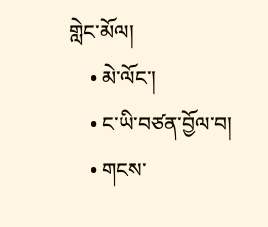གླེང་མོལ།
    • མེ་ལོང་།
    • ང་ཡི་བཙན་བྱོལ་བ།
    • གངས་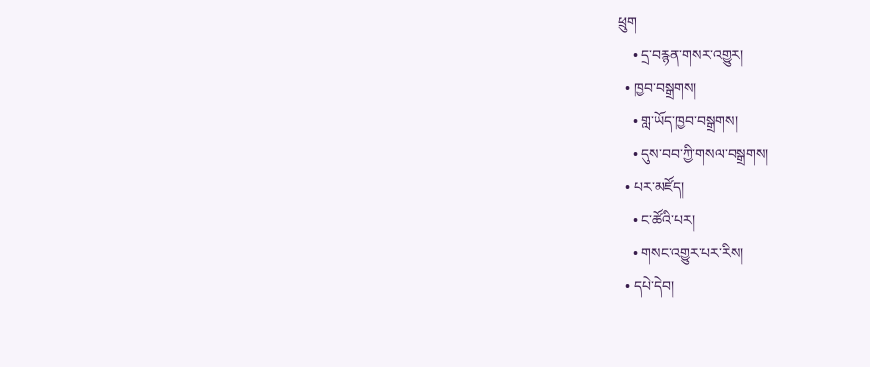ཕྲུག
    • དྲ་བརྙན་གསར་འགྱུར།
  • ཁྱབ་བསྒྲགས།
    • གླ་ཡོད་ཁྱབ་བསྒྲགས།
    • དུས་བབ་ཀྱི་གསལ་བསྒྲགས།
  • པར་མཛོད།
    • ང་ཚོའི་པར།
    • གསང་འགྱུར་པར་རིས།
  • དཔེ་དེབ།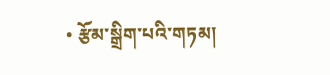• རྩོམ་སྒྲིག་པའི་གཏམ།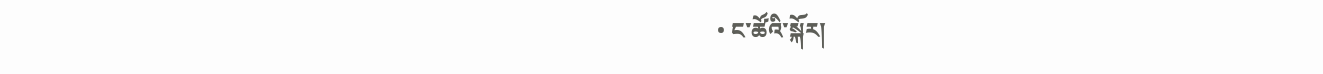• ང་ཚོའི་སྐོར།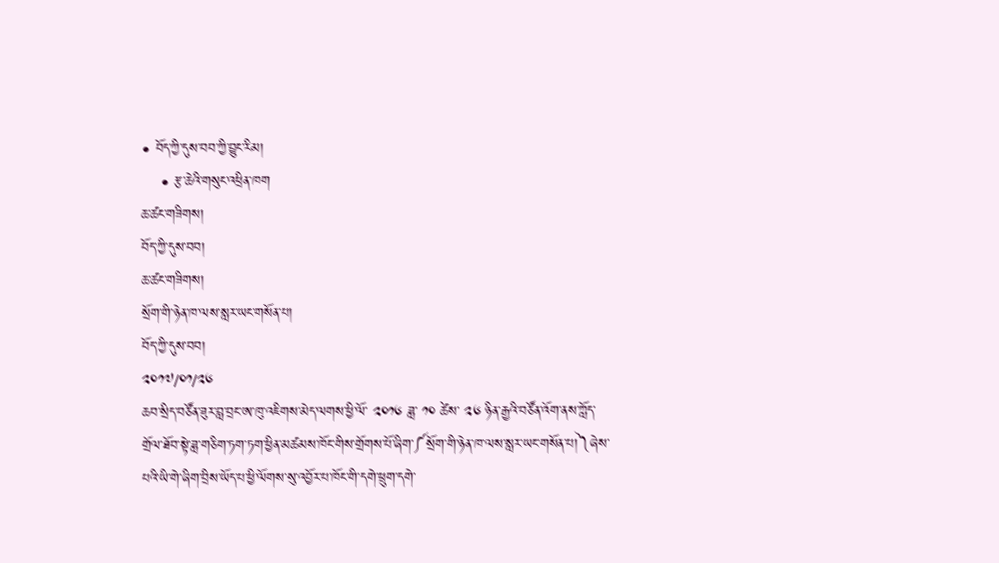• བོད་ཀྱི་དུས་བབ་ཀྱི་བྱུང་རིམ།
    • རྩ་ཆེའི་གསུང་འཕྲིན་ཁག
ཆ་ཚང་གཟིགས།
བོད་ཀྱི་དུས་བབ།
ཆ་ཚང་གཟིགས།
སྲོག་གི་ཉེན་ཁ་ལས་སླར་ཡང་གསོན་པ།
བོད་ཀྱི་དུས་བབ།
༢༠༡༧/༠༡/༢༦
ཆབ་སྲིད་བཙོན་ཟུར་བླ་བྲང་ཨ་ཁུ་འཇིགས་མེད་ལགས་ཕྱི་ལོ་ ༢༠༡༦ ཟླ་ ༡༠ ཚེས་ ༢༦ ཉིན་རྒྱའི་བཙོན་འོག་ནས་ཀློད་གྲོལ་ཐོབ་སྟེ་ཟླ་གཅིག་ཏག་ཏག་ཕྱིན་མཚམས་ཁོང་གིས་གྲོགས་པོ་ཞིག་༼སྲོག་གི་ཉེན་ཁ་ལས་སླར་ཡང་གསོན་པ།༽ཞེས་པའི་ཡི་གེ་ཞིག་བྲིས་ཡོད་པ་ཕྱི་ལོགས་སུ་འབྱོར་པ་ཁོང་གི་དགེ་ཕྲུག་དགེ་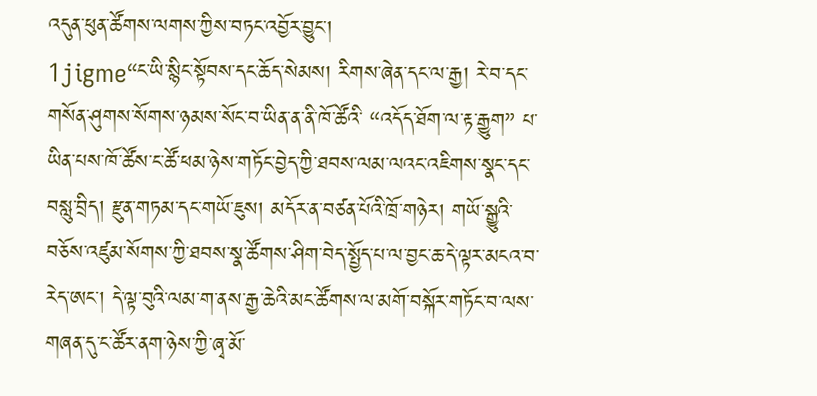འདུན་ཕུན་ཚོགས་ལགས་ཀྱིས་བཏང་འབྱོར་བྱུང་།
1jigme“ང་ཡི་སྙིང་སྟོབས་དང་ཆོད་སེམས། རིགས་ཞེན་དང་ལ་རྒྱ། རེ་བ་དང་གསོན་ཤུགས་སོགས་ཉམས་སོང་བ་ཡིན་ན་ནི་ཁོ་ཚོའི་ “འདོད་ཐོག་ལ་རྟ་རྒྱུག” པ་ཡིན་པས་ཁོ་ཚོས་ང་ཚོ་ཕམ་ཉེས་གཏོང་བྱེད་ཀྱི་ཐབས་ལམ་ལའང་འཇིགས་སྣང་དང་བསླུ་བྲིད། རྫུན་གཏམ་དང་གཡོ་ཇུས། མདོར་ན་བཙན་པོའི་ཁྲོ་གཉེར། གཡོ་སྒྱུའི་བཅོས་འཛུམ་སོགས་ཀྱི་ཐབས་སྣ་ཚོགས་ཤིག་བེད་སྤྱོད་པ་ལ་བྱང་ཆ་དེ་ལྟར་མངའ་བ་རེད་ཨང་། དེ་ལྟ་བུའི་ལམ་ག་ནས་རྒྱ་ཆེའི་མང་ཚོགས་ལ་མགོ་བསྐོར་གཏོང་བ་ལས་གཞན་དུ་ང་ཚོར་ནག་ཉེས་ཀྱི་ཞྭ་མོ་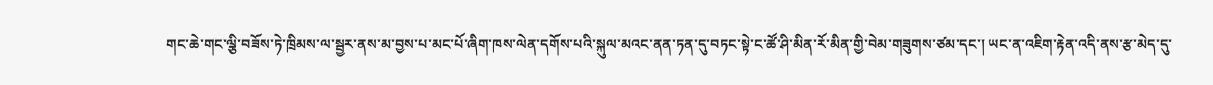གང་ཆེ་གང་ལྕི་བཟོས་ཏེ་ཁྲིམས་ལ་སྦྱར་ནས་མ་བྱས་པ་མང་པོ་ཞིག་ཁས་ལེན་དགོས་པའི་སྐུལ་མའང་ནན་ཏན་དུ་བཏང་སྟེ་ང་ཚོ་ཤི་མིན་རོ་མིན་གྱི་བེམ་གཟུགས་ཙམ་དང་། ཡང་ན་འཇིག་རྟེན་འདི་ནས་རྩ་མེད་དུ་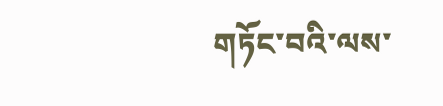གཏོང་བའི་ལས་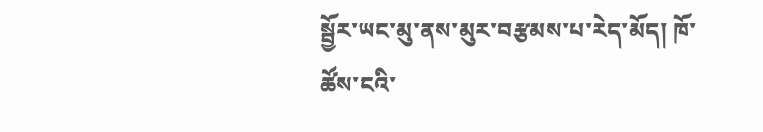སྦྱོར་ཡང་མུ་ནས་མུར་བརྩམས་པ་རེད་མོད། ཁོ་ཚོས་ངའི་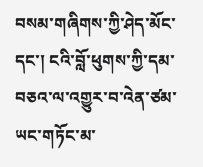བསམ་གཞིགས་ཀྱི་ཤེད་མོང་དང་། ངའི་བློ་ཕུགས་ཀྱི་དམ་བཅའ་ལ་འགྱུར་བ་འེན་ཙམ་ཡང་གཏོང་མ་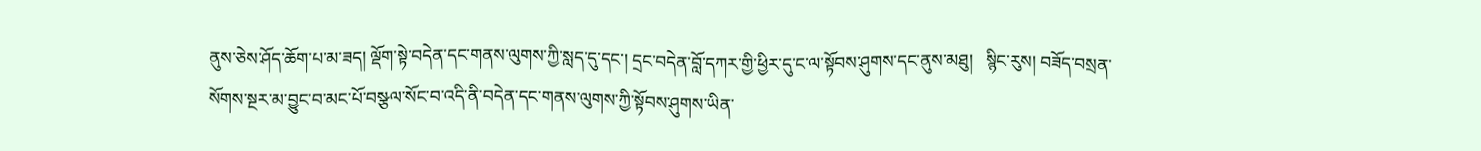ནུས་ཅེས་ཤོད་ཆོག་པ་མ་ཟད། ལྡོག་སྟེ་བདེན་དང་གནས་ལུགས་ཀྱི་སླད་དུ་དང་། དྲང་བདེན་བློ་དཀར་གྱི་ཕྱིར་དུ་ང་ལ་སྟོབས་ཤུགས་དང་ནུས་མཐུ།   སྙིང་རུས། བཟོད་བསྲན་སོགས་སྔར་མ་བྱུང་བ་མང་པོ་བསྩལ་སོང་བ་འདི་ནི་བདེན་དང་གནས་ལུགས་ཀྱི་སྟོབས་ཤུགས་ཡིན་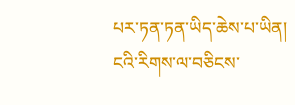པར་ཏན་ཏན་ཡིད་ཆེས་པ་ཡིན།
ངའི་རིགས་ལ་བཅིངས་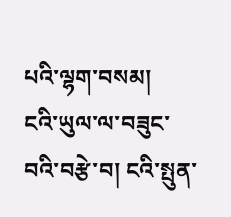པའི་ལྷག་བསམ།    ངའི་ཡུལ་ལ་བཟུང་བའི་བརྩེ་བ། ངའི་སྤུན་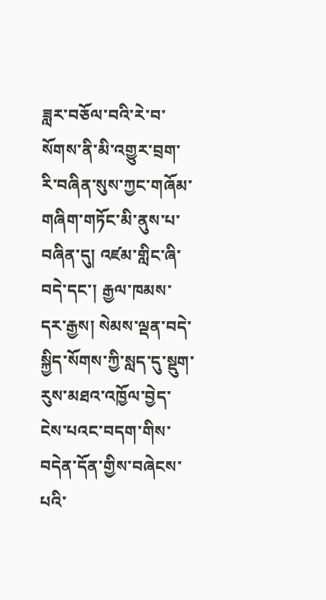ཟླར་བཅོལ་བའི་རེ་བ་སོགས་ནི་མི་འགྱུར་བྲག་རི་བཞིན་སུས་ཀྱང་གཞོམ་གཞིག་གཏོང་མི་ནུས་པ་བཞིན་དུ། འཛམ་གླིང་ཞི་བདེ་དང་། རྒྱལ་ཁམས་དར་རྒྱས། སེམས་ལྡན་བདེ་སྐྱིད་སོགས་ཀྱི་སླད་དུ་སྡུག་རུས་མཐའ་འཁྱོལ་བྱེད་ངེས་པའང་བདག་གིས་བདེན་དོན་གྱིས་བཞེངས་པའི་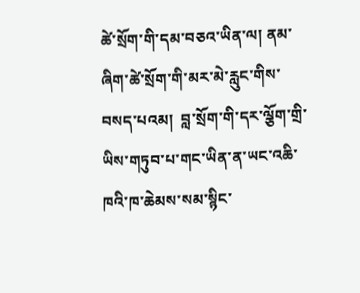ཚེ་སྲོག་གི་དམ་བཅའ་ཡིན་ལ། ནམ་ཞིག་ཚེ་སྲོག་གི་མར་མེ་རླུང་གིས་བསད་པའམ།  བླ་སྲོག་གི་དར་ལྕོག་གྲི་ཡིས་གཏུབ་པ་གང་ཡིན་ན་ཡང་འཆི་ཁའི་ཁ་ཆེམས་སམ་སྙིང་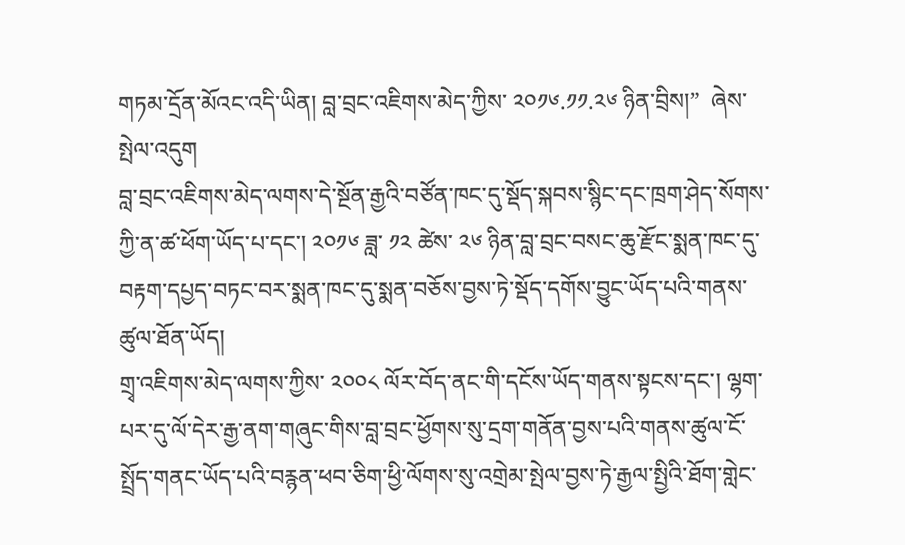གཏམ་དྲོན་མོའང་འདི་ཡིན། བླ་བྲང་འཇིགས་མེད་ཀྱིས་ ༢༠༡༦.༡༡.༢༦ ཉིན་བྲིས།”  ཞེས་སྤེལ་འདུག
བླ་བྲང་འཇིགས་མེད་ལགས་དེ་སྔོན་རྒྱའི་བཙོན་ཁང་དུ་སྡོད་སྐབས་སྙིང་དང་ཁྲག་ཤེད་སོགས་ཀྱི་ན་ཚ་ཕོག་ཡོད་པ་དང་། ༢༠༡༦ ཟླ་ ༡༢ ཚེས་ ༢༦ ཉིན་བླ་བྲང་བསང་ཆུ་རྫོང་སྨན་ཁང་དུ་བརྟག་དཔྱད་བཏང་བར་སྨན་ཁང་དུ་སྨན་བཅོས་བྱས་ཏེ་སྡོད་དགོས་བྱུང་ཡོད་པའི་གནས་ཚུལ་ཐོན་ཡོད།
གྲྭ་འཇིགས་མེད་ལགས་ཀྱིས་ ༢༠༠༨ ལོར་བོད་ནང་གི་དངོས་ཡོད་གནས་སྟངས་དང་། ལྷག་པར་དུ་ལོ་དེར་རྒྱ་ནག་གཞུང་གིས་བླ་བྲང་ཕྱོགས་སུ་དྲག་གནོན་བྱས་པའི་གནས་ཚུལ་ངོ་སྤྲོད་གནང་ཡོད་པའི་བརྙན་ཕབ་ཅིག་ཕྱི་ལོགས་སུ་འགྲེམ་སྤེལ་བྱས་ཏེ་རྒྱལ་སྤྱིའི་ཐོག་གླེང་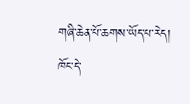གཞི་ཆེན་པོ་ཆགས་ཡོད་པ་རེད།
ཁོང་དེ་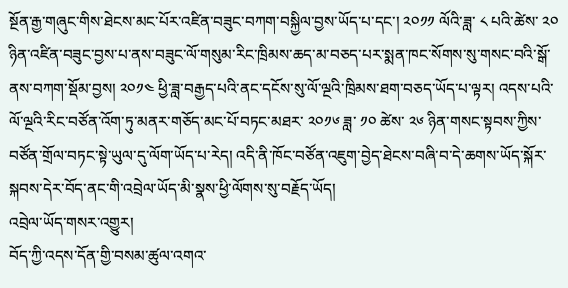སྔོན་རྒྱ་གཞུང་གིས་ཐེངས་མང་པོར་འཛིན་བཟུང་བཀག་བསྐྱིལ་བྱས་ཡོད་པ་དང་། ༢༠༡༡ ལོའི་ཟླ་ ༨ པའི་ཚེས་ ༢༠ ཉིན་འཛིན་བཟུང་བྱས་པ་ནས་བཟུང་ལོ་གསུམ་རིང་ཁྲིམས་ཆད་མ་བཅད་པར་སྨན་ཁང་སོགས་སུ་གསང་བའི་སྒོ་ནས་བཀག་སྡོམ་བྱས། ༢༠༡༤ ཕྱི་ཟླ་བརྒྱད་པའི་ནང་དངོས་སུ་ལོ་ལྔའི་ཁྲིམས་ཐག་བཅད་ཡོད་པ་ལྟར། འདས་པའི་ལོ་ལྔའི་རིང་བཙོན་འོག་ཏུ་མནར་གཅོད་མང་པོ་བཏང་མཐར་ ༢༠༡༦ ཟླ་ ༡༠ ཚེས་ ༢༦ ཉིན་གསང་སྟབས་ཀྱིས་བཙོན་གྲོལ་བཏང་སྟེ་ཡུལ་དུ་ལོག་ཡོད་པ་རེད། འདི་ནི་ཁོང་བཙོན་འཇུག་བྱེད་ཐེངས་བཞི་བ་དེ་ཆགས་ཡོད་སྐོར་སྐབས་དེར་བོད་ནང་གི་འབྲེལ་ཡོད་མི་སྣས་ཕྱི་ལོགས་སུ་བརྗོད་ཡོད།
འབྲེལ་ཡོད་གསར་འགྱུར།
བོད་ཀྱི་འདས་དོན་གྱི་བསམ་ཚུལ་འགའ་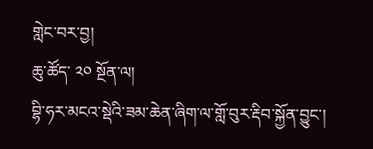གླེང་བར་བྱ།
ཆུ་ཚོད་ ༢༠ སྔོན་ལ།
བྷི་ཧར་མངའ་སྡེའི་ཟམ་ཆེན་ཞིག་ལ་གློ་བུར་རྡིབ་སྐྱོན་བྱུང་།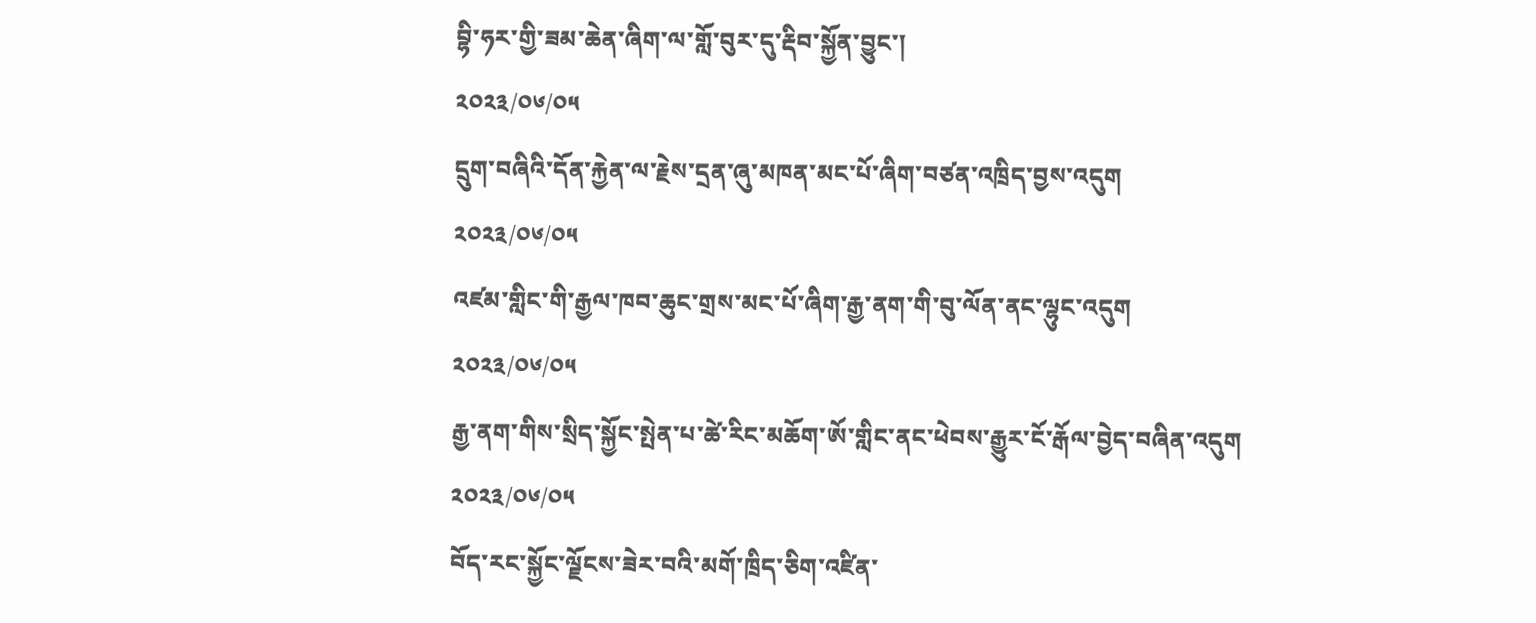བྷི་ཧར་གྱི་ཟམ་ཆེན་ཞིག་ལ་གློ་བུར་དུ་རྡིབ་སྐྱོན་བྱུང་།
༢༠༢༣/༠༦/༠༥
དྲུག་བཞིའི་དོན་རྐྱེན་ལ་རྗེས་དྲན་ཞུ་མཁན་མང་པོ་ཞིག་བཙན་འཁྲིད་བྱས་འདུག
༢༠༢༣/༠༦/༠༥
འཛམ་གླིང་གི་རྒྱལ་ཁབ་ཆུང་གྲས་མང་པོ་ཞིག་རྒྱ་ནག་གི་བུ་ལོན་ནང་ལྷུང་འདུག
༢༠༢༣/༠༦/༠༥
རྒྱ་ནག་གིས་སྲིད་སྐྱོང་སྤེན་པ་ཚེ་རིང་མཆོག་ཨོ་གླིང་ནང་ཕེབས་རྒྱུར་ངོ་རྒོལ་བྱེད་བཞིན་འདུག
༢༠༢༣/༠༦/༠༥
བོད་རང་སྐྱོང་ལྗོངས་ཟེར་བའི་མགོ་ཁྲིད་ཅིག་འཛིན་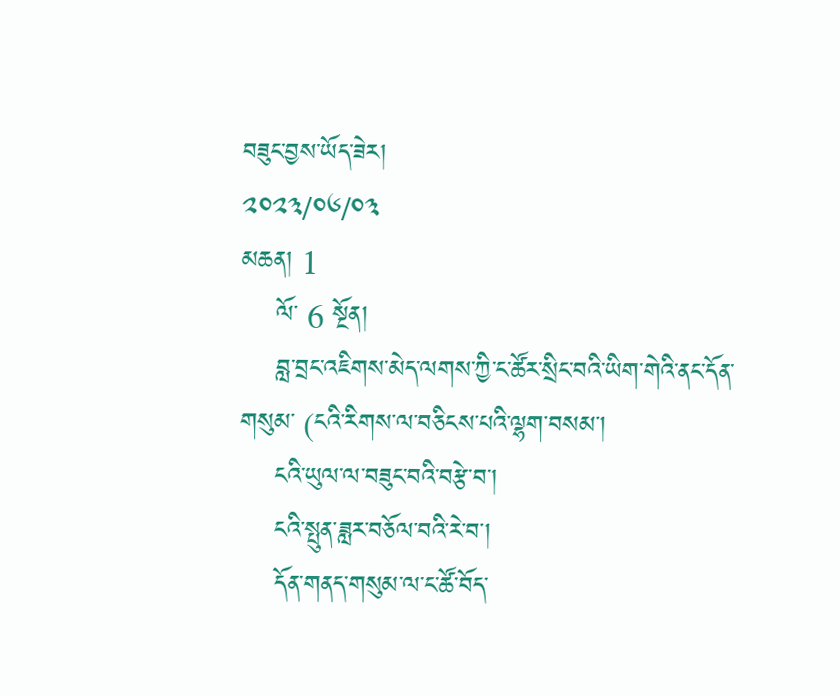བཟུང་བྱས་ཡོད་ཟེར།
༢༠༢༣/༠༦/༠༣
མཆན། 1
    ལོ་ 6 སྔོན།
    བླ་བྲང་འཇིགས་མེད་ལགས་ཀྱི་ང་ཚོར་སྲིང་བའི་ཡིག་གེའི་ནང་དོན་གསུམ་ (ངའི་རིགས་ལ་བཅིངས་པའི་ལྷག་བསམ་།
    ངའི་ཡུལ་ལ་བཟུང་བའི་བརྩེ་བ་།
    ངའི་སྤུན་ཟླར་བཅོལ་བའི་རེ་བ་།
    དོན་གནད་གསུམ་ལ་ང་ཚོ་བོད་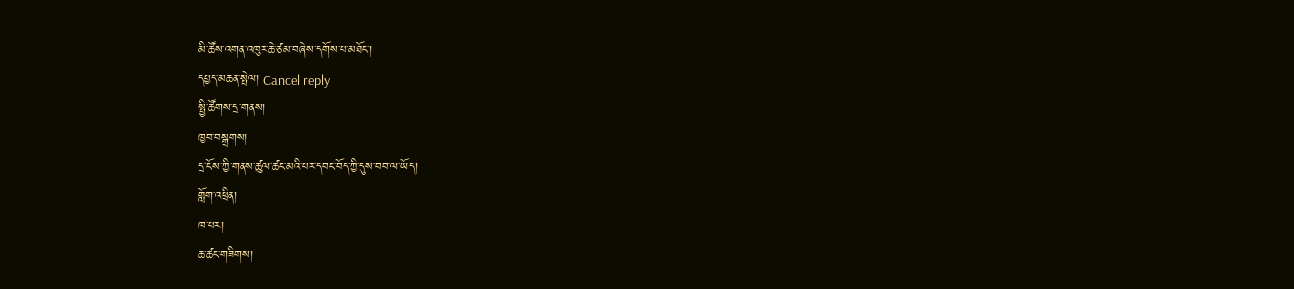མི་ཚོས་འགན་འཁུར་ཆེ་ཙམ་བཞེས་དགོས་པ་མཐོང་།
དཔྱད་མཆན་སྤེལ། Cancel reply
སྤྱི་ཚོགས་དྲ་གནས།
ཁྱབ་བསྒྲགས།
དྲ་ངོས་ཀྱི་གནས་ཚུལ་ཚང་མའི་པར་དབང་བོད་ཀྱི་དུས་བབ་ལ་ཡོད།
གློག་འཕྲིན།
ཁ་པར།
ཆ་ཚང་གཟིགས།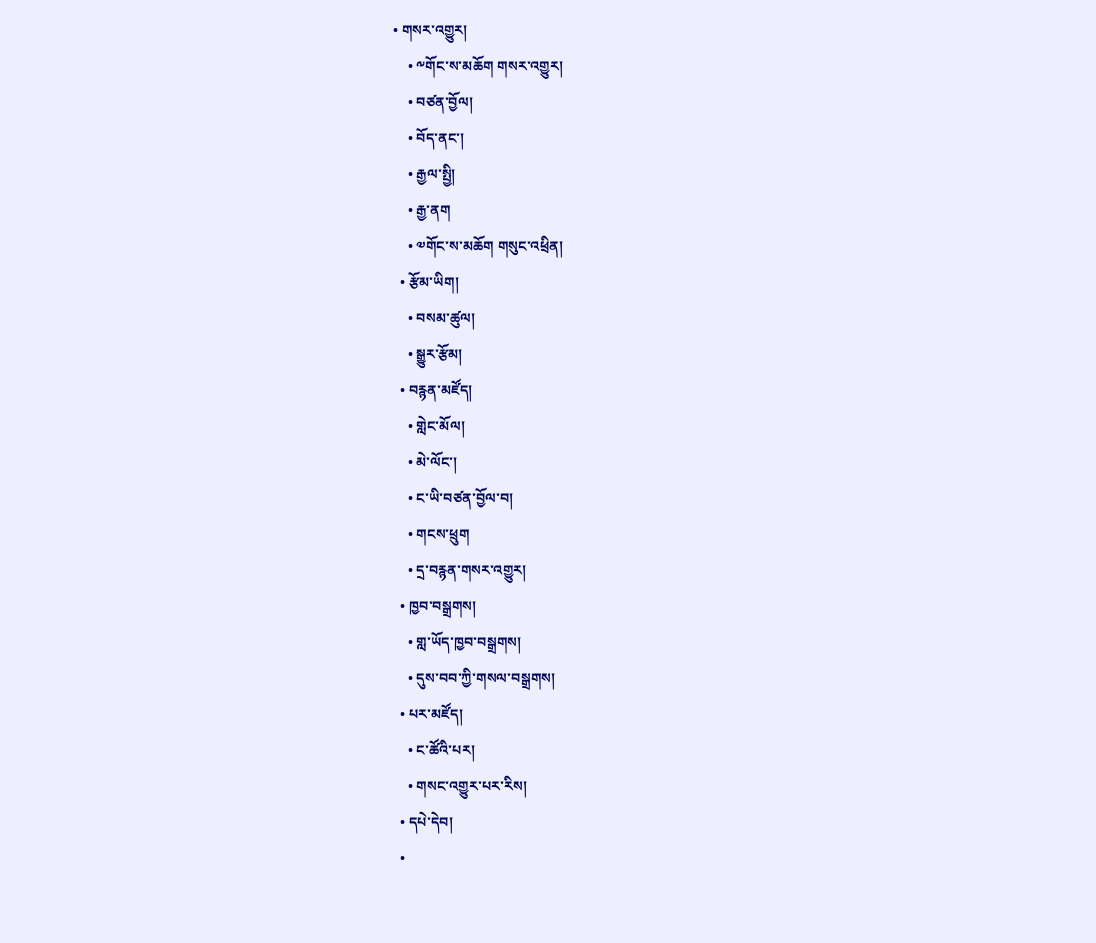• གསར་འགྱུར།
    • ༸གོང་ས་མཆོག གསར་འགྱུར།
    • བཙན་བྱོལ།
    • བོད་ནང་།
    • རྒྱལ་སྤྱི།
    • རྒྱ་ནག
    • ༧གོང་ས་མཆོག གསུང་འཕྲིན།
  • རྩོམ་ཡིག།
    • བསམ་ཚུལ།
    • སྒྱུར་རྩོམ།
  • བརྙན་མཛོད།
    • གླེང་མོལ།
    • མེ་ལོང་།
    • ང་ཡི་བཙན་བྱོལ་བ།
    • གངས་ཕྲུག
    • དྲ་བརྙན་གསར་འགྱུར།
  • ཁྱབ་བསྒྲགས།
    • གླ་ཡོད་ཁྱབ་བསྒྲགས།
    • དུས་བབ་ཀྱི་གསལ་བསྒྲགས།
  • པར་མཛོད།
    • ང་ཚོའི་པར།
    • གསང་འགྱུར་པར་རིས།
  • དཔེ་དེབ།
  •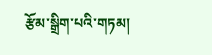རྩོམ་སྒྲིག་པའི་གཏམ།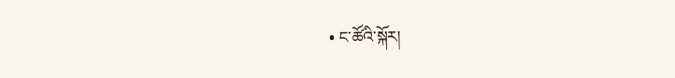• ང་ཚོའི་སྐོར།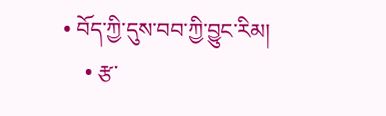• བོད་ཀྱི་དུས་བབ་ཀྱི་བྱུང་རིམ།
    • རྩ་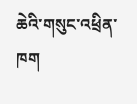ཆེའི་གསུང་འཕྲིན་ཁག